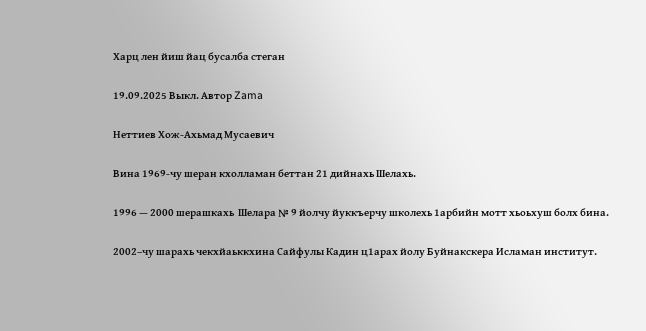Харц лен йиш йац бусалба стеган

19.09.2025 Выкл. Автор Zama

Неттиев Хож-Ахьмад Мусаевич

Вина 1969-чу шеран кхолламан беттан 21 дийнахь Шелахь.

1996 — 2000 шерашкахь  Шелара № 9 йолчу йуккъерчу школехь 1арбийн мотт хьоьхуш болх бина.

2002–чу шарахь чекхйаьккхина Сайфулы Кадин ц1арах йолу Буйнакскера Исламан институт.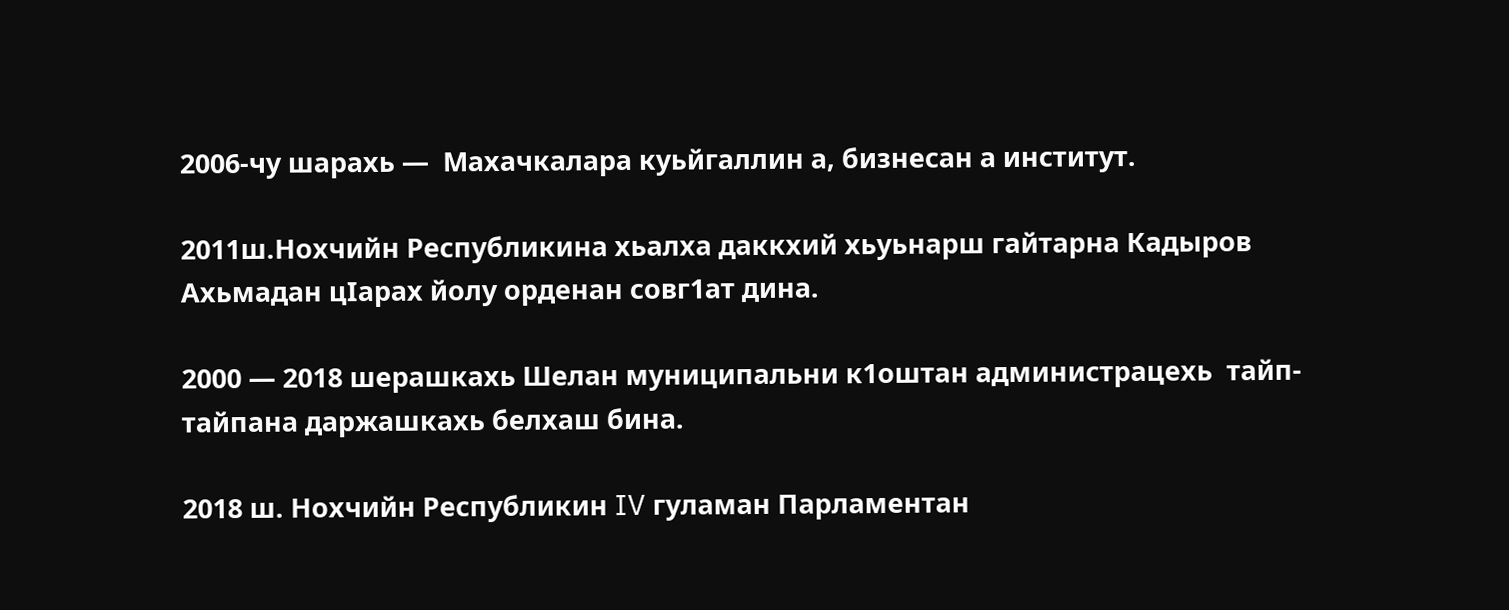2006-чу шарахь —  Махачкалара куьйгаллин а, бизнесан а институт.

2011ш.Нохчийн Республикина хьалха даккхий хьуьнарш гайтарна Кадыров Ахьмадан цӀарах йолу орденан совг1ат дина.

2000 — 2018 шерашкахь Шелан муниципальни к1оштан администрацехь  тайп-тайпана даржашкахь белхаш бина.

2018 ш. Нохчийн Республикин IV гуламан Парламентан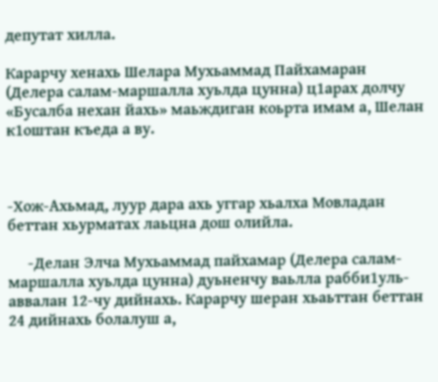депутат хилла.

Карарчу хенахь Шелара Мухьаммад Пайхамаран (Делера салам-маршалла хуьлда цунна) ц1арах долчу «Бусалба нехан йахь» маьждиган коьрта имам а, Шелан к1оштан къеда а ву.



-Хож-Ахьмад, луур дара ахь уггар хьалха Мовладан беттан хьурматах лаьцна дош олийла.

     -Делан Элча Мухьаммад пайхамар (Делера салам-маршалла хуьлда цунна) дуьненчу ваьлла рабби1уль-аввалан 12-чу дийнахь. Карарчу шеран хьаьттан беттан 24 дийнахь болалуш а,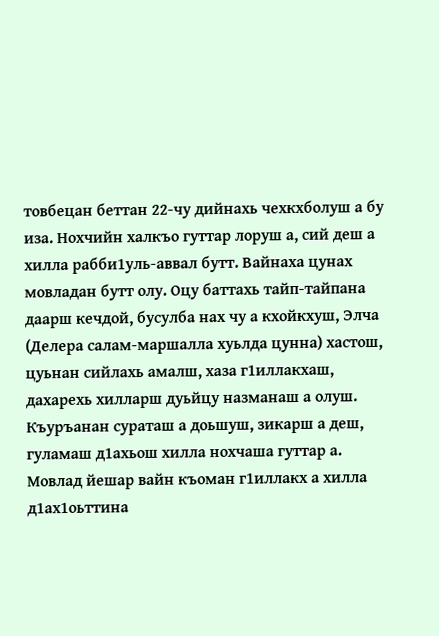товбецан беттан 22-чу дийнахь чехкхболуш а бу иза. Нохчийн халкъо гуттар лоруш а, сий деш а хилла рабби1уль-аввал бутт. Вайнаха цунах мовладан бутт олу. Оцу баттахь тайп-тайпана даарш кечдой, бусулба нах чу а кхойкхуш, Элча (Делера салам-маршалла хуьлда цунна) хастош, цуьнан сийлахь амалш, хаза г1иллакхаш, дахарехь хилларш дуьйцу назманаш а олуш. Къуръанан сураташ а доьшуш, зикарш а деш, гуламаш д1ахьош хилла нохчаша гуттар а. Мовлад йешар вайн къоман г1иллакх а хилла д1ах1оьттина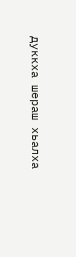дуккха шераш хьалха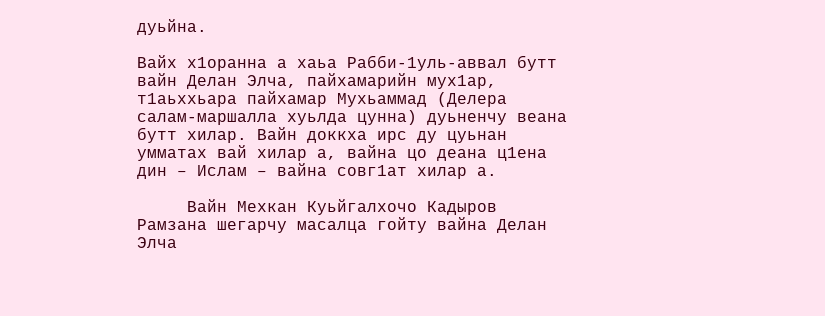дуьйна.

Вайх х1оранна а хаьа Рабби-1уль-аввал бутт вайн Делан Элча, пайхамарийн мух1ар, т1аьххьара пайхамар Мухьаммад (Делера салам-маршалла хуьлда цунна) дуьненчу веана бутт хилар. Вайн доккха ирс ду цуьнан умматах вай хилар а, вайна цо деана ц1ена дин – Ислам – вайна совг1ат хилар а.

     Вайн Мехкан Куьйгалхочо Кадыров Рамзана шегарчу масалца гойту вайна Делан Элча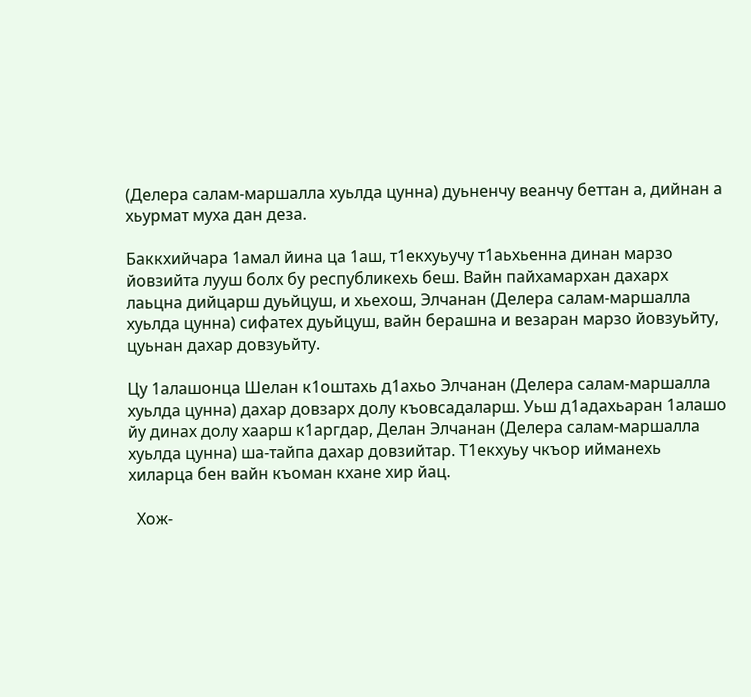(Делера салам-маршалла хуьлда цунна) дуьненчу веанчу беттан а, дийнан а хьурмат муха дан деза.

Баккхийчара 1амал йина ца 1аш, т1екхуьучу т1аьхьенна динан марзо йовзийта лууш болх бу республикехь беш. Вайн пайхамархан дахарх лаьцна дийцарш дуьйцуш, и хьехош, Элчанан (Делера салам-маршалла хуьлда цунна) сифатех дуьйцуш, вайн берашна и везаран марзо йовзуьйту, цуьнан дахар довзуьйту.

Цу 1алашонца Шелан к1оштахь д1ахьо Элчанан (Делера салам-маршалла хуьлда цунна) дахар довзарх долу къовсадаларш. Уьш д1адахьаран 1алашо йу динах долу хаарш к1аргдар, Делан Элчанан (Делера салам-маршалла хуьлда цунна) ша-тайпа дахар довзийтар. Т1екхуьу чкъор ийманехь хиларца бен вайн къоман кхане хир йац.

  Хож-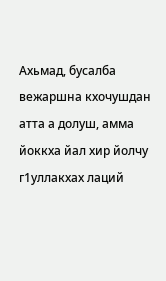Ахьмад, бусалба вежаршна кхочушдан атта а долуш, амма йоккха йал хир йолчу г1уллакхах лаций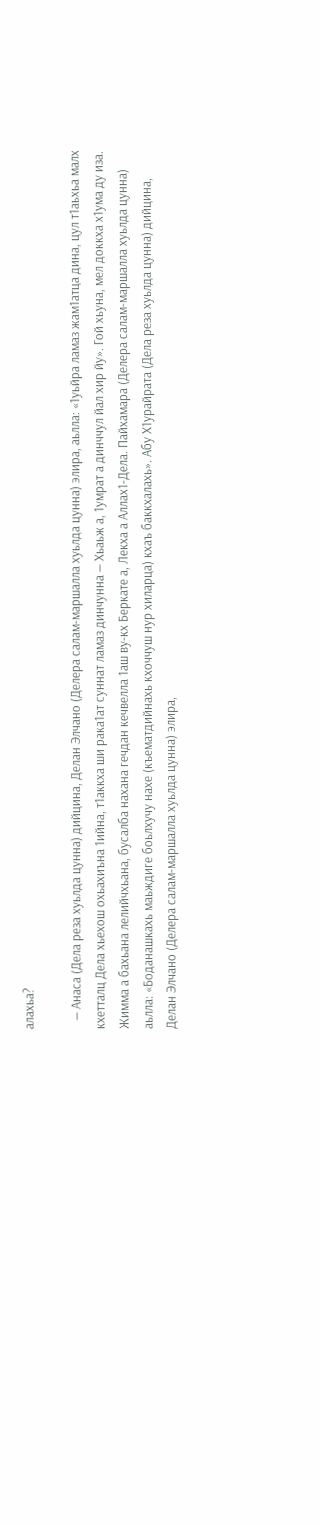алахьа?

   — Анаса (Дела реза хуьлда цунна) дийцина, Делан Элчано (Делера салам-маршалла хуьлда цунна) элира, аьлла: «1уьйра ламаз жам1атца дина, цул т1аьхьа малх кхетталц Дела хьехош охьахиъна 1ийна, т1аккха ши рака1ат суннат ламаз динчунна — Хьаьж а, 1умрат а динччул йал хир йу». Гой хьуна, мел доккха х1ума ду иза. Жимма а бахьана лелийчхьана, бусалба нахана гечдан кечвелла 1аш ву-кх Беркате а, Лекха а Аллах1-Дела. Пайхамара (Делера салам-маршалла хуьлда цунна) аьлла: «Боданашкахь маьждиге боьлхучу нахе (къематдийнахь кхоччуш нур хиларца) кхаъ баккхалахь». Абу Х1урайрата (Дела реза хуьлда цунна) дийцина, Делан Элчано (Делера салам-маршалла хуьлда цунна) элира,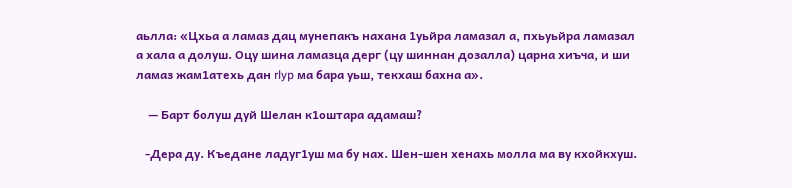аьлла: «Цхьа а ламаз дац мунепакъ нахана 1уьйра ламазал а, пхьуьйра ламазал а хала а долуш. Оцу шина ламазца дерг (цу шиннан дозалла) царна хиъча, и ши ламаз жам1атехь дан rlyp ма бара уьш, текхаш бахна а».

    — Барт болуш дуй Шелан к1оштара адамаш?

   -Дера ду. Къедане ладуг1уш ма бу нах. Шен-шен хенахь молла ма ву кхойкхуш.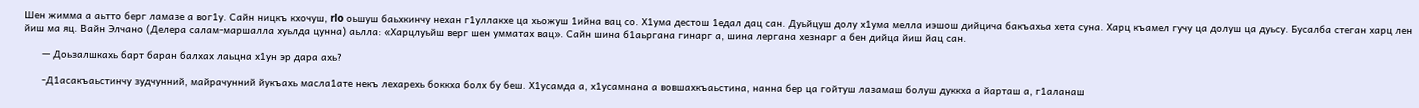Шен жимма а аьтто берг ламазе а вог1у. Сайн ницкъ кхочуш, rlo оьшуш баьхкинчу нехан г1уллакхе ца хьожуш 1ийна вац со. Х1ума дестош 1едал дац сан. Дуьйцуш долу х1ума мелла иэшош дийцича бакъахьа хета суна. Харц къамел гучу ца долуш ца дуьсу. Бусалба стеган харц лен йиш ма яц. Вайн Элчано (Делера салам-маршалла хуьлда цунна) аьлла: «Харцлуьйш верг шен умматах вац». Сайн шина б1аьргана гинарг а, шина лергана хезнарг а бен дийца йиш йац сан.

      — Доьзалшкахь барт баран балхах лаьцна х1ун эр дара ахь?

      -Д1асакъаьстинчу зудчунний, майрачунний йукъахь масла1ате некъ лехарехь боккха болх бу беш. Х1усамда а, х1усамнана а вовшахкъаьстина, нанна бер ца гойтуш лазамаш болуш дуккха а йарташ а, г1аланаш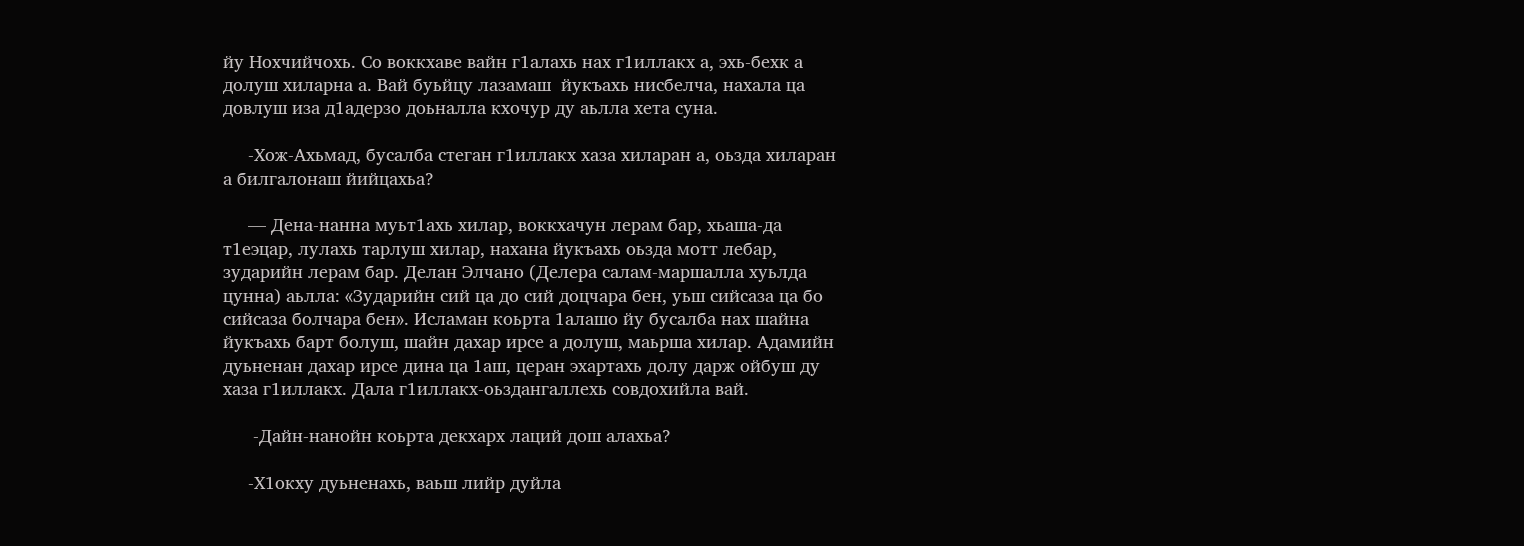йу Нохчийчохь. Со воккхаве вайн г1алахь нах г1иллакх а, эхь-бехк а долуш хиларна а. Вай буьйцу лазамаш  йукъахь нисбелча, нахала ца довлуш иза д1адерзо доьналла кхочур ду аьлла хета суна.

     -Хож-Ахьмад, бусалба стеган г1иллакх хаза хиларан а, оьзда хиларан а билгалонаш йийцахьа?

     — Дена-нанна муьт1ахь хилар, воккхачун лерам бар, хьаша-да т1еэцар, лулахь тарлуш хилар, нахана йукъахь оьзда мотт лебар, зударийн лерам бар. Делан Элчано (Делера салам-маршалла хуьлда цунна) аьлла: «Зударийн сий ца до сий доцчара бен, уьш сийсаза ца бо сийсаза болчара бен». Исламан коьрта 1алашо йу бусалба нах шайна йукъахь барт болуш, шайн дахар ирсе а долуш, маьрша хилар. Адамийн дуьненан дахар ирсе дина ца 1аш, церан эхартахь долу дарж ойбуш ду хаза г1иллакх. Дала г1иллакх-оьздангаллехь совдохийла вай.

      -Дайн-нанойн коьрта декхарх лаций дош алахьа?

     -Х1окху дуьненахь, ваьш лийр дуйла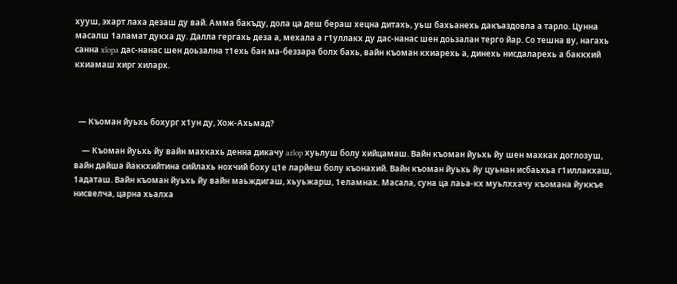хууш, эхарт лаха дезаш ду вай. Амма бакъду, дола ца деш бераш хецна дитахь, уьш бахьанехь дакъаздовла а тарло. Цунна масалш 1аламат дукха ду. Далла гергахь деза а, мехала а г1уллакх ду дас-нанас шен доьзалан терго йар. Со тешна ву, нагахь санна xlopa дас-нанас шен доьзална т1ехь бан ма-беззара болх бахь, вайн къоман кхиарехь а, динехь нисдаларехь а баккхий кхиамаш хирг хиларх.



  — Къоман йуьхь бохург х1ун ду, Хож-Ахьмад?

    — Къоман йуьхь йу вайн махкахь денна дикачу arlop хуьлуш болу хийцамаш. Вайн къоман йуьхь йу шен махках доглозуш, вайн дайша йаккхийтина сийлахь нохчий боху ц1е ларйеш болу къонахий. Вайн къоман йуьхь йу цуьнан исбаьхьа г1иллакхаш, 1адаташ. Вайн къоман йуьхь йу вайн маьждигаш, хьуьжарш, 1еламнах. Масала, суна ца лаьа-кх муьлххачу къомана йуккъе нисвелча, царна хьалха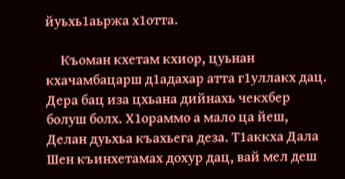йуьхь1аьржа х1отта.

     Къоман кхетам кхиор, цуьнан кхачамбацарш д1адахар атта г1уллакх дац. Дера бац иза цхьана дийнахь чекхбер болуш болх. Х1ораммо а мало ца йеш, Делан дуьхьа къахьега деза. Т1аккха Дала Шен къинхетамах дохур дац, вай мел деш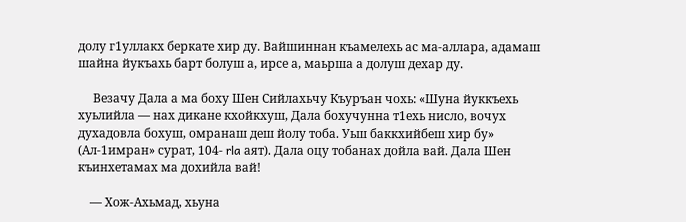долу г1уллакх беркате хир ду. Вайшиннан къамелехь ас ма-аллара, адамаш шайна йукъахь барт болуш а, ирсе а, маьрша а долуш дехар ду.

     Везачу Дала а ма боху Шен Сийлахьчу Къуръан чохь: «Шуна йуккъехь хуьлийла — нах дикане кхойкхуш, Дала бохучунна т1ехь нисло, вочух духадовла бохуш, омранаш деш йолу тоба. Уьш баккхийбеш хир бу» (Ал-1имран» сурат, 104- rla аят). Дала оцу тобанах дойла вай. Дала Шен къинхетамах ма дохийла вай!

    — Хож-Ахьмад, хьуна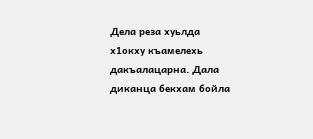Дела реза хуьлда х1окху къамелехь дакъалацарна. Дала диканца бекхам бойла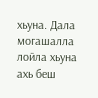хьуна. Дала могашалла лойла хьуна ахь беш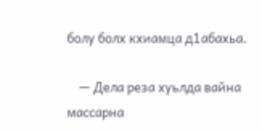болу болх кхиамца д1абахьа.

    — Дела реза хуьлда вайна массарна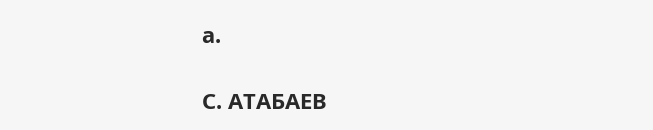а.

С. АТАБАЕВ